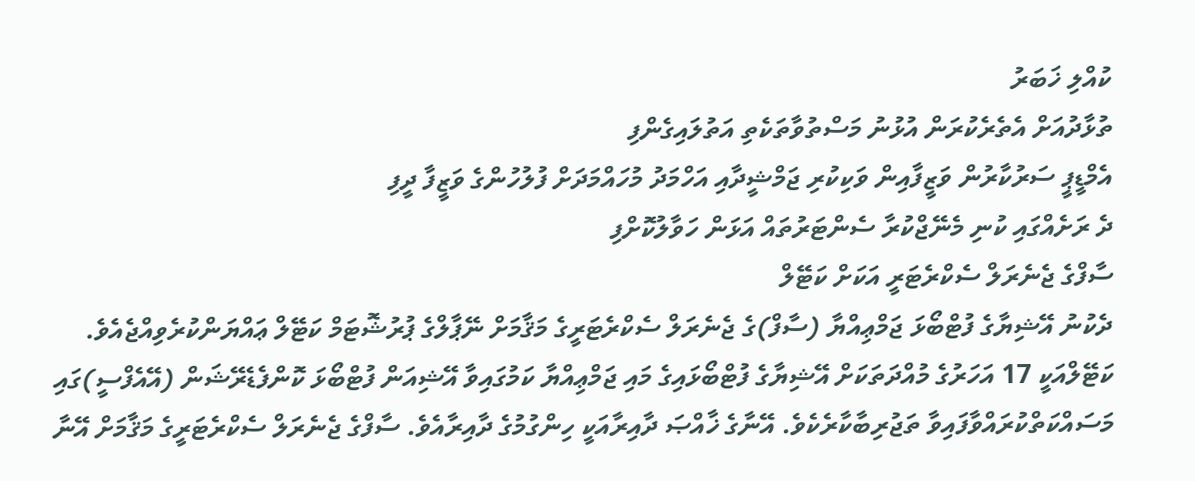ކުއްލި ޚަބަރު
ތުޅާދުއަށް އެތެރެކުރަން އުޅުނު މަސްތުވާތަކެތި އަތުލައިގެންފި
އެމްޑީޕީ ސަރުކާރުން ވަޒީފާއިން ވަކިކުރި ޖަމްޝީދާއި އަހްމަދު މުހައްމަދަށް ފުލުހުންގެ ވަޒީފާ ދީފި
ދެ ރަށެއްގައި ކުނި މެނޭޖްކުރާ ސެންޓަރުތައް އަޅަން ހަވާލުކޮށްފި
ސާފްގެ ޖެނެރަލް ސެކްރެޓަރީ އަކަށް ކަޓޭލް
ދެކުނު އޭޝިޔާގެ ފުޓްބޯޅަ ޖަމްޢިއްޔާ (ސާފް)ގެ ޖެނެރަލް ސެކްރެޓަރީގެ މަޤާމަށް ނޭޕާލްގެ ޕުރުޝޮޓަމް ކަޓޭލް ޢައްޔަންކުރެވިއްޖެއެވެ.
ކަޓޭލްއަކީ 17 އަހަރުގެ މުއްދަތަކަށް އޭޝިޔާގެ ފުޓްބޯޅައިގެ މައި ޖަމްޢިއްޔާ ކަމުގައިވާ އޭޝިއަން ފުޓްބޯޅަ ކޮންފެޑެރޭޝަން (އޭއެފްސީ)ގައި މަސައްކަތްކުރައްވާފައިވާ ތަޖުރިބާކާރެކެވެ. އޭނާގެ ޚާއްޞަ ދާއިރާއަކީ ހިންގުމުގެ ދާއިރާއެވެ. ސާފްގެ ޖެނެރަލް ސެކްރެޓަރީގެ މަޤާމަށް އޭނާ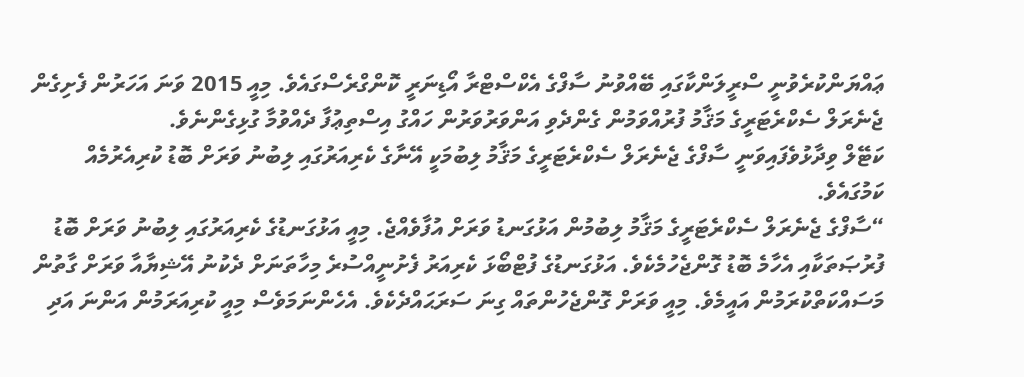ޢައްޔަންކުރެވުނީ ސްރީލަންކާގައި ބޭއްވުނު ސާފްގެ އެކްސްޓްރާ އޯޑިނަރީ ކޮންގްރެސްގައެވެ. މިއީ 2015 ވަނަ އަހަރުން ފެށިގެން ޖެނެރަލް ސެކްރެޓަރީގެ މަޤާމު ފުރުއްވަމުން ގެންދެވި އަންވަރުވަރުން ހައްގު އިސްތިޢުފާ ދެއްވުމާ ގުޅިގެންނެވެ.
ކަޓޭލް ވިދާޅުވެފައިވަނީ ސާފްގެ ޖެނެރަލް ސެކްރެޓަރީގެ މަޤާމު ލިބުމަކީ އޭނާގެ ކެރިއަރުގައި ލިބުނު ވަރަށް ބޮޑު ކުރިއެރުމެއް ކަމުގައެވެ.
“ސާފްގެ ޖެނެރަލް ސެކްރެޓަރީގެ މަޤާމު ލިބުމުން އަޅުގަނޑު ވަރަށް އުފާވެއްޖެ. މިއީ އަޅުގަނޑުގެ ކެރިއަރުގައި ލިބުނު ވަރަށް ބޮޑު ފުރުޞަތަކާއި އެހާމެ ބޮޑު ގޮންޖެހުމެކެވެ. އަޅުގަނޑުގެ ފުޓްބޯޅަ ކެރިއަރު ފެށުނީއްސުރެ މިހާތަނަށް ދެކުނު އޭޝިޔާއާ ވަރަށް ގާތުން މަސައްކަތްކުރަމުން އައީމެވެ. މިއީ ވަރަށް ގޮންޖެހުންތައް ގިނަ ސަރަޙައްދެކެވެ. އެހެންނަމަވެސް މިއީ ކުރިއަރަމުން އަންނަ އަދި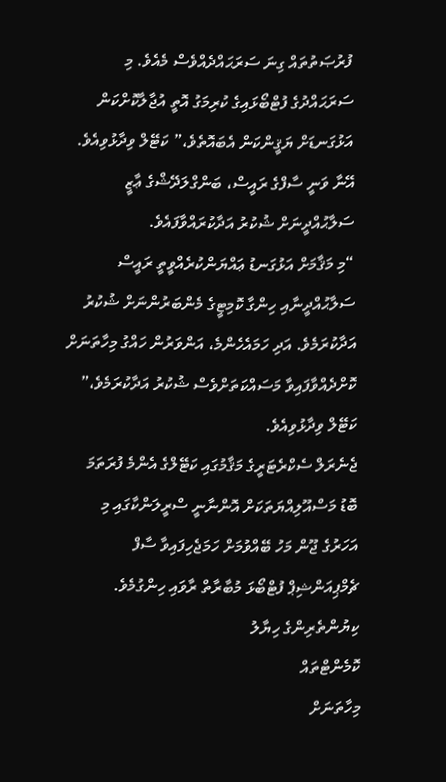ފުރުޞަތުތައް ގިނަ ސަރަޙައްދެއްވެސް މެއެވެ. މި ސަރަޙައްދުގެ ފުޓްބޯޅައިގެ ކުރިމަގު އޮތީ އުޖާލާކޮށްކަން އަޅުގަނޑަށް ޔަޤީންކަން އެބައޮތެވެ،” ކަޓޭލް ވިދާޅުވިއެވެ.
އޭނާ ވަނީ ސާފްގެ ރައީސް، ބަންގްލަދޭޝްގެ ޢާޒީ ސަލާޙުއްދީނަށް ޝުކުރު އަދާކުރައްވާފައެވެ.
“މި މަޤާމަށް އަޅުގަނޑު ޢައްޔަންކުރެއްވީތީ ރައީސް ސަލާޙުއްދީނާއި ހިންގާ ކޮމިޓީގެ މެންބަރުންނަށް ޝުކުރު އަދާކުރަމެވެ. އަދި ހަމައެހެންމެ، އަންވަރުން ހައްގު މިހާތަނަށް ކޮށްދެއްވާފައިވާ މަސައްކަތަށްވެސް ޝުކުރު އަދާކުރަމެވެ،” ކަޓޭލް ވިދާޅުވިއެވެ.
ޖެނެރަލް ސެކްރެޓަރީގެ މަޤާމުގައި ކަޓޭލްގެ އެންމެ ފުރަތަމަ ބޮޑު މަސްއޫލިއްޔަތަކަށް އޮންނާނީ ސްރީލަންކާގައި މި އަހަރުގެ ޖޫން މަހު ބޭއްވުމަށް ހަމަޖެހިފައިވާ ސާފް ޗެމްޕިއަންޝިޕް ފުޓްބޯޅަ މުބާރާތް ރާވައި ހިންގުމެވެ.
ކިޔުންތެރިންގެ ހިޔާލު
ކޮމެންޓްތައް
މިހާތަނަށް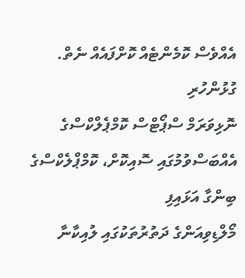އެއްވެސް ކޮމެންޓެއް ކޮށްފައެއް ނެތް.
ގުޅުންހުރި
ނޮޅިވަރަމް ސްޕޯޓްސް ކޮމްޕެލްކްސްގެ އެއްބަސްވުމުގައި ސޮއިކޮށް، ކޮމްޕްލެކްސްގެ ބިންގާ އަޅައިފި
މޯލްޑިވިއަންގެ ދަތުރުތަކުގައި ލުއިކާނާ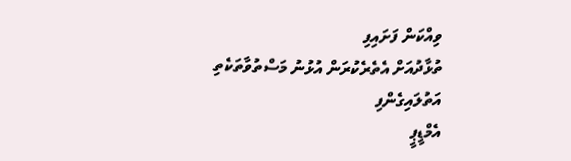ވިއްކަން ފަށައިފި
ތުޅާދުއަށް އެތެރެކުރަން އުޅުނު މަސްތުވާތަކެތި އަތުލައިގެންފި
އެމްޑީޕީ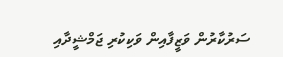ސަރުކާރުން ވަޒީފާއިން ވަކިކުރި ޖަމްޝީދާއި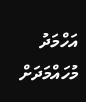އަހްމަދު މުހައްމަދަށް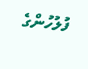ފުލުހުންގެ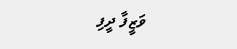ވަޒީފާ ދީފި